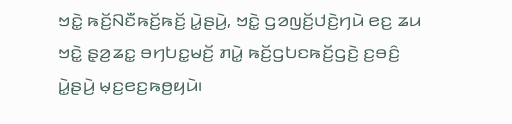ꤠꤢꤧ꤭ ꤒꤢꤩ꤬ꤡꤢꤪꤒꤢꤩ꤬ꤒꤢꤩ꤬ ꤣꤧ꤭ꤔꤣꤧ꤬, ꤠꤢꤧ꤭ ꤞꤤꤜꤢꤩ꤬ꤓꤢꤧ꤬ꤚꤣꤧ ꤕꤢ꤬ ꤘꤣ ꤠꤢꤧ꤭ ꤔ꤫ꤤ꤬ꤘꤢ꤭ ꤋꤚꤝꤢ꤭ꤗꤢꤩ꤬ ꤊꤣꤧ꤭ ꤒꤢꤩ꤬ꤞꤝꤢꤒꤢꤩ꤬ꤞꤢꤧ꤬ ꤢ꤬ꤋꤢꤨ꤬ ꤣꤧ꤭ꤔꤣꤧ꤬ ꤗ꤫ꤢ꤬ꤕꤢ꤬ꤒꤥ꤬ꤟꤣꤧ꤯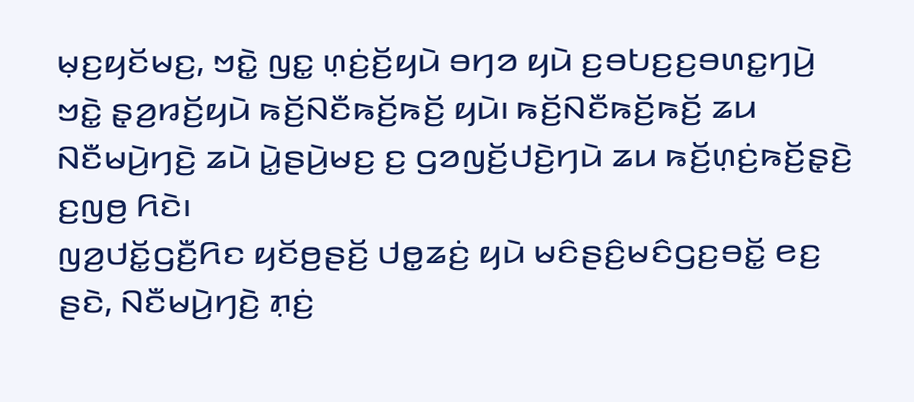ꤗ꤫ꤢ꤬ꤟꤢꤩꤗꤢ꤬, ꤠꤢꤧ꤭ ꤜꤢ꤭ ꤛ꤫ꤢꤦ꤬ꤢꤩ꤬ꤟꤣꤧ ꤋꤚꤤ ꤟꤣꤧ ꤢ꤬ꤋꤝꤢ꤬ꤢ꤬ꤋꤛꤢ꤭ꤚꤣꤧ꤬ ꤠꤢꤧ꤭ ꤔ꤫ꤤ꤬ꤙꤢꤩ꤬ꤟꤣꤧ ꤒꤢꤩ꤬ꤡꤢꤪꤒꤢꤩ꤬ꤒꤢꤩ꤬ ꤟꤣꤧ꤯ ꤒꤢꤩ꤬ꤡꤢꤪꤒꤢꤩ꤬ꤒꤢꤩ꤬ ꤘꤣ ꤡꤢꤪꤗꤣꤧ꤬ꤚꤢꤧ꤬ ꤘꤣꤧ ꤣꤧ꤭ꤔꤣꤧ꤬ꤗꤢ꤬ ꤢ꤬ ꤞꤤꤜꤢꤩ꤬ꤓꤢꤧ꤬ꤚꤣꤧ ꤘꤣ ꤒꤢꤩ꤬ꤛ꤫ꤢꤦ꤬ꤒꤢꤩ꤬ꤔ꤫ꤢꤧ꤬ ꤢ꤬ꤜꤥ꤬ ꤖꤢꤧ꤯
ꤜꤤ꤬ꤓꤢꤩ꤭ꤞꤢꤪ꤬ꤖꤢ ꤟꤢꤩꤥ꤬ꤔꤢꤩ꤬ ꤓꤥ꤭ꤘꤢꤦ꤬ ꤟꤣꤧ ꤗꤢꤨꤔꤢꤨ꤬ꤗꤢꤨꤞꤢ꤬ꤋꤢꤩ꤭ ꤕꤢ꤬ ꤔꤢꤧ, ꤡꤢꤪꤗꤣꤧ꤬ꤚꤢꤧ꤬ ꤊ꤫ꤢꤦ꤬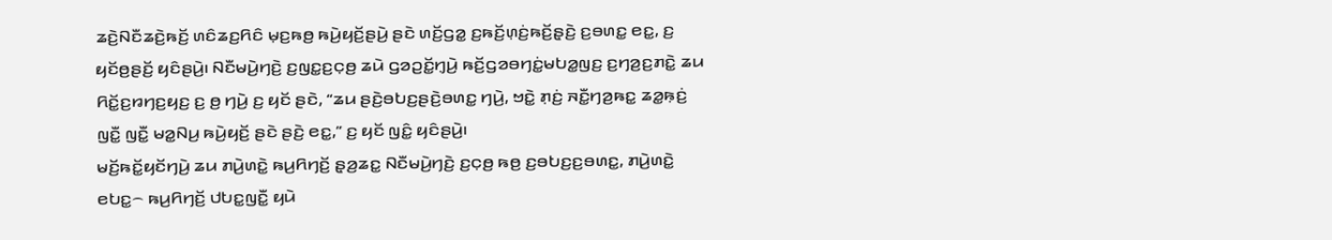ꤘꤢꤧ꤬ꤡꤢꤪꤘꤢꤧ꤬ꤒꤢꤩ꤬ ꤛꤢꤨꤘꤢ꤬ꤖꤢꤨ ꤗ꤫ꤢ꤬ꤒꤥ꤬ ꤒꤣꤧ꤬ꤟꤢꤩ꤬ꤔꤣꤧ꤬ ꤔꤢꤧ ꤛꤢꤩ꤬ꤞꤤ꤭ ꤢ꤬ꤒꤢꤩ꤬ꤛ꤫ꤢꤦ꤬ꤒꤢꤩ꤬ꤔ꤫ꤢꤧ꤬ ꤢ꤬ꤋꤛꤢ꤭ ꤕꤢ꤭, ꤢ꤬ ꤟꤢꤩꤥ꤬ꤔꤢꤩ꤬ ꤟꤢꤨꤔꤣꤧ꤬꤯ ꤡꤢꤪꤗꤣꤧ꤬ꤚꤢꤧ꤬ ꤢ꤬ꤜꤢ꤭ꤢ꤬ꤍ꤫ꤥ꤬ ꤘꤣꤧ ꤞꤤꤑꤢꤩ꤭ꤚ꤫ꤣꤧ꤬ ꤒꤢꤩ꤬ꤞꤤꤋꤚꤢꤦ꤭ꤗꤝꤤ꤭ꤜꤢ꤬ ꤢ꤬ꤚꤤ꤬ꤢ꤬ꤊꤢꤧ꤭ ꤘꤣ ꤖꤢꤩ꤭ꤢ꤬ꤙꤚꤢ꤬ꤟꤢ꤬ ꤢ꤬ ꤥ꤬ ꤚꤣꤧ꤬ ꤢ꤬ ꤟꤢꤩ ꤔꤢꤧ, “ꤘꤣ ꤔꤢꤧ꤬ꤋꤝꤢ꤬ꤔꤢꤧ꤬ꤋꤛꤢ꤭ ꤚꤣꤧ꤬, ꤠꤢꤧ꤭ ꤊ꤫ꤢꤦ꤬ ꤏꤢꤪ꤭ꤚꤤ꤬ꤒꤢ꤭ ꤘꤤ꤭ꤒ꤫ꤢꤦ꤬ ꤜꤢꤪ꤭ ꤜꤢꤪ꤭ ꤗꤤ꤭ꤡꤣ꤬ ꤒꤣꤧ꤬ꤟꤢꤩ꤬ ꤔꤢꤧ ꤔꤢꤧ꤬ ꤕꤢ꤭,” ꤢ꤬ ꤟꤢꤩ ꤜꤢꤨ꤭ ꤟꤢꤨꤔꤣꤧ꤬꤯
ꤗꤢꤩ꤬ꤒꤢꤩ꤭ꤟꤢꤩꤚꤣꤧ꤬ ꤘꤣ ꤊꤣꤧ꤬ꤛꤢꤧ꤭ ꤒꤣ꤬ꤖꤚꤢꤩ꤬ ꤔ꤫ꤤ꤬ꤘꤢ꤭ ꤡꤢꤪꤗꤣꤧ꤬ꤚꤢꤧ꤬ ꤢ꤬ꤍ꤫ꤥ꤬ ꤒꤥ꤬ ꤢ꤬ꤋꤝꤢ꤬ꤢ꤬ꤋꤛꤢ꤭, ꤊꤣꤧ꤬ꤛꤢꤧ꤭ ꤕꤝꤢ꤭꤮ ꤒꤣ꤬ꤖꤚꤢꤩ꤬ ꤓꤝꤢ꤭ꤜꤢꤪ꤭ ꤟꤣꤧ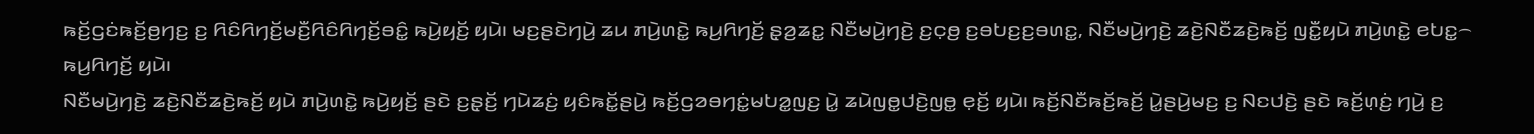ꤒꤢꤩ꤬ꤞꤢꤦꤒꤢꤩ꤬ꤥ꤬ꤚꤢ꤬ ꤢ꤬ ꤖꤢꤨꤖꤚꤢꤩ꤬ꤗꤢꤪ꤬ꤖꤢꤨꤖꤚꤢꤩ꤬ꤋꤢꤨ꤭ ꤒꤣꤧ꤬ꤟꤢꤩ꤬ ꤟꤣꤧ꤯ ꤗꤢ꤬ꤔꤢꤧꤚꤣꤧ꤬ ꤘꤣ ꤊꤣꤧ꤬ꤛꤢꤧ꤭ ꤒꤣ꤬ꤖꤚꤢꤩ꤬ ꤔ꤫ꤤ꤬ꤘꤢ꤭ ꤡꤢꤪꤗꤣꤧ꤬ꤚꤢꤧ꤬ ꤢ꤬ꤍ꤫ꤥ꤬ ꤢ꤬ꤋꤝꤢ꤬ꤢ꤬ꤋꤛꤢ꤭, ꤡꤢꤪꤗꤣꤧ꤬ꤚꤢꤧ꤬ ꤘꤢꤧ꤬ꤡꤢꤪꤘꤢꤧ꤬ꤒꤢꤩ꤬ ꤜꤢꤪ꤭ꤟꤣꤧ ꤊꤣꤧ꤬ꤛꤢꤧ꤭ ꤕꤝꤢ꤭꤮ ꤒꤣ꤬ꤖꤚꤢꤩ꤬ ꤟꤣꤧ꤯
ꤡꤢꤪꤗꤣꤧ꤬ꤚꤢꤧ꤬ ꤘꤢꤧ꤬ꤡꤢꤪꤘꤢꤧ꤬ꤒꤢꤩ꤬ ꤟꤣꤧ ꤊꤣꤧ꤬ꤛꤢꤧ꤭ ꤒꤣꤧ꤬ꤟꤢꤩ꤬ ꤔꤢꤧ ꤢ꤬ꤔ꤫ꤢꤩ꤬ ꤚꤣꤧꤘꤢꤦ꤬ ꤟꤢꤨꤒꤢꤩ꤭ꤔꤣꤧ꤬ ꤒꤢꤩ꤬ꤞꤤꤋꤚꤢꤦ꤭ꤗꤝꤤ꤭ꤜꤢ꤬ ꤣꤧ꤭ ꤘꤣꤧꤜꤥ꤭ꤓꤢꤧ꤬ꤜꤥ꤭ ꤕ꤫ꤢꤩ꤬ ꤟꤣꤧ꤯ ꤒꤢꤩ꤬ꤡꤢꤪꤒꤢꤩ꤬ꤒꤢꤩ꤬ ꤣꤧ꤭ꤔꤣꤧ꤬ꤗꤢ꤬ ꤢ꤬ ꤡꤢꤓꤢꤧ꤬ ꤔꤢꤧ ꤒꤢꤩ꤬ꤛ꤫ꤢꤦ꤬ ꤚꤣꤧ꤬ ꤢ꤬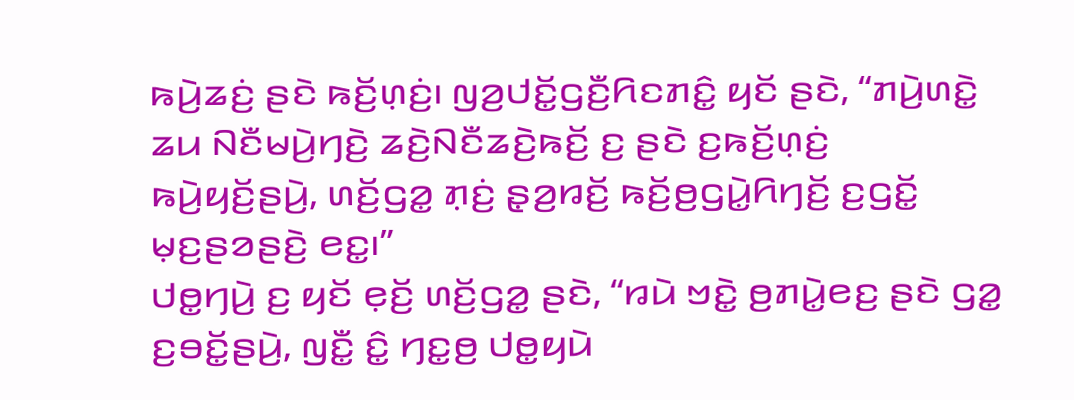ꤒꤣꤧ꤬ꤘꤢꤦ꤬ ꤔꤢꤧ ꤒꤢꤩ꤬ꤛ꤫ꤢꤦ꤬꤯ ꤜꤤ꤬ꤓꤢꤩ꤭ꤞꤢꤪ꤬ꤖꤢꤊꤢꤨ꤭ ꤟꤢꤩ ꤔꤢꤧ, “ꤊꤣꤧ꤬ꤛꤢꤧ꤭ ꤘꤣ ꤡꤢꤪꤗꤣꤧ꤬ꤚꤢꤧ꤬ ꤘꤢꤧ꤬ꤡꤢꤪꤘꤢꤧ꤬ꤒꤢꤩ꤬ ꤢ꤬ ꤔꤢꤧ ꤢ꤬ꤒꤢꤩ꤬ꤛ꤫ꤢꤦ꤬ ꤒꤣꤧ꤬ꤟꤢꤩ꤬ꤔꤣꤧ꤬, ꤛꤢꤩ꤬ꤞꤤ꤭ ꤊ꤫ꤢꤦ꤬ ꤔ꤫ꤤ꤬ꤙꤢꤩ꤬ ꤒꤢꤩ꤬ꤥ꤬ꤞꤣꤧ꤭ꤖꤚꤢꤩ꤬ ꤢ꤬ꤞꤢꤩ꤭ ꤗ꤫ꤢ꤬ꤔꤤꤔꤢꤧ꤬ ꤕꤢ꤭꤯”
ꤓꤥ꤭ꤚꤣꤧ꤬ ꤢ꤬ ꤟꤢꤩ ꤕ꤫ꤢꤩ꤬ ꤛꤢꤩ꤬ꤞꤤ꤭ ꤔꤢꤧ, “ꤙꤣꤧ ꤠꤢꤧ꤭ ꤥ꤬ꤊꤣꤧ꤭ꤕꤢ꤬ ꤔꤢꤧ ꤞꤤ꤭ ꤢ꤬ꤋꤢꤩ꤭ꤔꤣꤧ꤬, ꤜꤢꤪ꤭ ꤢꤨ꤭ ꤚꤢ꤭ꤥ꤬ ꤓꤥ꤭ꤟꤣꤧ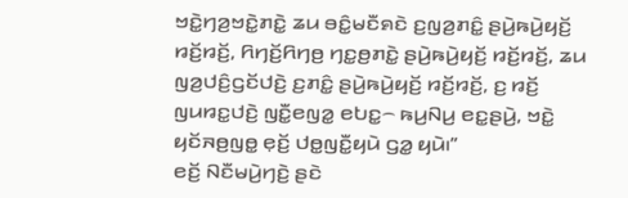ꤠꤢꤧ꤭ꤚꤤ꤬ꤠꤢꤧ꤭ꤊꤢꤧ꤭ ꤘꤣ ꤋꤢꤨ꤭ꤗꤢꤪꤎꤢꤧ ꤢ꤬ꤜꤤ꤬ꤊꤢꤨ꤭ ꤔꤣꤧ꤬ꤒꤣꤧ꤬ꤟꤢꤩ꤬ ꤙꤢꤩ꤬ꤙꤢꤩ꤬, ꤖꤚꤢꤩ꤬ꤖꤚꤥ꤬ ꤚꤢ꤭ꤥ꤬ꤊꤢꤧ꤭ ꤔꤣꤧ꤬ꤒꤣꤧ꤬ꤟꤢꤩ꤬ ꤙꤢꤩ꤬ꤙꤢꤩ꤬, ꤘꤣ ꤜꤤ꤬ꤓꤢꤨ꤬ꤞꤢꤩꤓꤢꤧ꤬ ꤢ꤬ꤊꤢꤨ꤭ ꤔꤣꤧ꤬ꤒꤣꤧ꤬ꤟꤢꤩ꤬ ꤙꤢꤩ꤬ꤙꤢꤩ꤬, ꤢ꤬ ꤙꤢꤩ꤬ ꤜꤣꤙꤢ꤭ꤓꤢꤧ꤬ ꤜꤢꤪ꤭ꤕꤜꤤ꤭ ꤕꤝꤢ꤭꤮ ꤒꤣ꤬ꤡꤣ꤬ ꤕꤢ꤭ꤔꤣꤧ꤬, ꤠꤢꤧ꤭ ꤟꤢꤩꤏꤥ꤬ꤜꤥ꤭ ꤕ꤫ꤢꤩ꤬ ꤓꤥ꤭ꤜꤢꤪ꤭ꤟꤣꤧ ꤞꤤ꤭ ꤟꤣꤧ꤯”
ꤕꤢꤩ꤬ ꤡꤢꤪꤗꤣꤧ꤬ꤚꤢꤧ꤬ ꤔꤢꤧ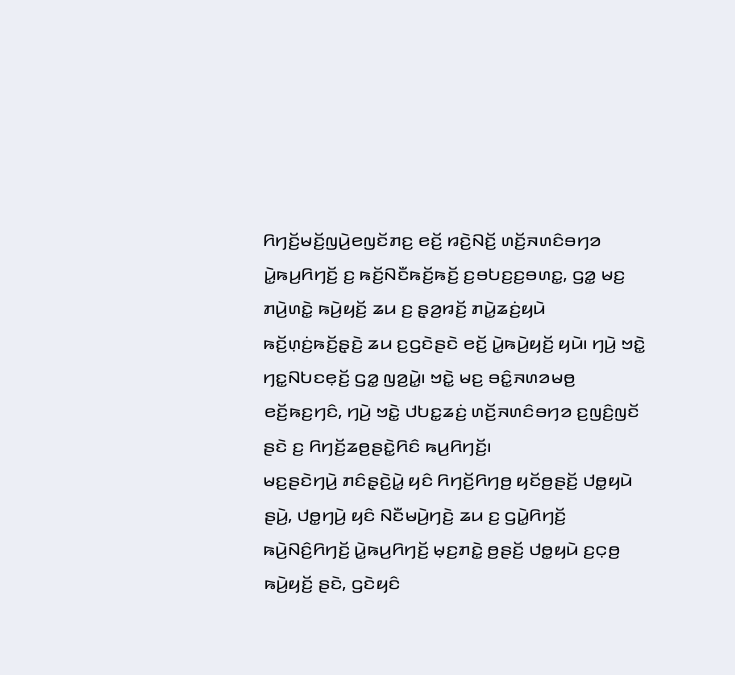ꤖꤚꤢꤩ꤬ꤗꤢꤩ꤬ꤜꤣꤧ꤬ꤕꤜꤢꤩꤊꤢ꤬ ꤕꤢꤩ꤬ ꤙꤢꤧ꤬ꤡꤢꤩ꤬ ꤛꤢꤩ꤬ꤏꤛꤢꤨꤋꤚꤤ ꤣꤧ꤭ꤒꤣ꤬ꤖꤚꤢꤩ꤬ ꤢ꤬ ꤒꤢꤩ꤬ꤡꤢꤪꤒꤢꤩ꤬ꤒꤢꤩ꤬ ꤢ꤬ꤋꤝꤢ꤬ꤢ꤬ꤋꤛꤢ꤭, ꤞꤤ꤭ ꤗꤢ꤬ ꤊꤣꤧ꤬ꤛꤢꤧ꤭ ꤒꤣꤧ꤬ꤟꤢꤩ꤬ ꤘꤣ ꤢ꤬ ꤔ꤫ꤤ꤬ꤙꤢꤩ꤬ ꤊꤣꤧ꤭ꤘꤢꤦ꤬ꤟꤣꤧ ꤒꤢꤩ꤬ꤛ꤫ꤢꤦ꤬ꤒꤢꤩ꤬ꤔ꤫ꤢꤧ꤬ ꤘꤣ ꤢ꤬ꤞꤢꤧꤔꤢꤧ ꤕꤢꤩ꤬ ꤣꤧ꤭ꤒꤣꤧ꤬ꤟꤢꤩ꤬ ꤟꤣꤧ꤯ ꤚꤣꤧ꤬ ꤠꤢꤧ꤭ ꤚꤢ꤭ꤡꤝꤢꤕ꤫ꤢꤩ꤬ ꤞꤤ꤭ ꤜꤤ꤬ꤣꤧ꤭꤯ ꤠꤢꤧ꤭ ꤗꤢ꤬ ꤋꤢꤨ꤭ꤏꤛꤤꤗꤥ꤬ ꤕꤢꤩ꤬ꤒꤢ꤬ꤚꤢꤨ, ꤚꤣꤧ꤬ ꤠꤢꤧ꤭ ꤓꤝꤢ꤭ꤘꤢꤦ꤬ ꤛꤢꤩ꤬ꤏꤛꤢꤨꤋꤚꤤ ꤢ꤬ꤜꤢꤨ꤬ꤜꤢꤩ ꤔꤢꤧ ꤢ꤬ ꤖꤚꤢꤩ꤬ꤘꤥ꤬ꤔꤢꤧ꤭ꤖꤢꤨ ꤒꤣ꤬ꤖꤚꤢꤩ꤬꤯
ꤗꤢ꤬ꤔꤢꤧꤚꤣꤧ꤬ ꤊꤢꤨꤔ꤫ꤢꤧ꤬ꤣꤧ꤭ ꤟꤢꤨ ꤖꤚꤢꤩ꤬ꤖꤚꤥ꤬ ꤟꤢꤩꤥ꤬ꤔꤢꤩ꤬ ꤓꤥ꤭ꤟꤣꤧ ꤔꤣꤧ꤬, ꤓꤥ꤭ꤚꤣꤧ꤬ ꤟꤢꤨ ꤡꤢꤪꤗꤣꤧ꤬ꤚꤢꤧ꤬ ꤘꤣ ꤢ꤬ ꤞꤣꤧ꤭ꤖꤚꤢꤩ꤬ ꤒꤣꤧ꤬ꤡꤢꤨ꤬ꤖꤚꤢꤩ꤬ ꤣꤧ꤭ꤒꤣ꤬ꤖꤚꤢꤩ꤬ ꤗ꤫ꤢ꤬ꤊꤢꤧ꤭ ꤥ꤬ꤔꤢꤩ꤬ ꤓꤥ꤭ꤟꤣꤧ ꤢ꤬ꤍ꤫ꤥ꤬ ꤒꤣꤧ꤬ꤟꤢꤩ꤬ ꤔꤢꤧ, ꤞꤢꤧꤟꤢꤨ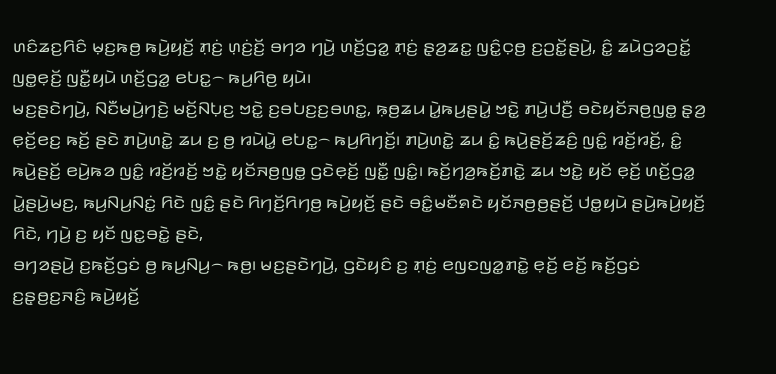ꤛꤢꤨꤘꤢ꤬ꤖꤢꤨ ꤗ꤫ꤢ꤬ꤒꤥ꤬ ꤒꤣꤧ꤬ꤟꤢꤩ꤬ ꤊ꤫ꤢꤦ꤬ ꤛ꤫ꤢꤦ꤬ꤢꤩ꤬ ꤋꤚꤤ ꤚꤣꤧ꤬ ꤛꤢꤩ꤬ꤞꤤ꤭ ꤊ꤫ꤢꤦ꤬ ꤔ꤫ꤤ꤬ꤘꤢ꤭ ꤜꤢꤨ꤭ꤍ꤫ꤥ꤬ ꤢ꤬ꤑꤢꤩ꤭ꤔꤣꤧ꤬, ꤢꤨ꤭ ꤘꤣꤧꤞꤤꤑꤢꤩ꤭ ꤜꤥ꤭ꤕ꤫ꤢꤩ꤬ ꤜꤢꤪ꤭ꤟꤣꤧ ꤛꤢꤩ꤬ꤞꤤ꤭ ꤕꤝꤢ꤭꤮ ꤒꤣ꤬ꤖꤥ꤬ ꤟꤣꤧ꤯
ꤗꤢ꤬ꤔꤢꤧꤚꤣꤧ꤬, ꤡꤢꤪꤗꤣꤧ꤬ꤚꤢꤧ꤬ ꤗꤢꤩ꤬ꤡꤝ꤫ꤢ꤬ ꤠꤢꤧ꤭ ꤢ꤬ꤋꤝꤢ꤬ꤢ꤬ꤋꤛꤢ꤭, ꤒ꤫ꤥ꤬ꤘꤣ ꤣꤧ꤭ꤒꤣ꤬ꤔꤣꤧ꤭ ꤠꤢꤧ꤭ ꤊꤣꤧ꤬ꤓꤢꤪ꤬ ꤋꤢꤧꤟꤢꤩꤏꤥ꤬ꤜꤥ꤭ ꤔ꤫ꤤ꤬ ꤕ꤫ꤢꤩ꤬ꤕꤢ꤬ ꤒꤢꤩ꤬ ꤔꤢꤧ ꤊꤣꤧ꤬ꤛꤢꤧ꤭ ꤘꤣ ꤢ꤬ ꤥ꤬ ꤙꤣꤧꤣꤧ꤭ ꤕꤝꤢ꤭꤮ ꤒꤣ꤬ꤖꤚꤢꤩ꤬꤯ ꤊꤣꤧ꤬ꤛꤢꤧ꤭ ꤘꤣ ꤢꤨ꤭ ꤒꤣꤧ꤬ꤔꤢꤩ꤬ꤘꤢꤨ꤬ ꤜꤢꤨ꤭ ꤙꤢꤩ꤬ꤙꤢꤩ꤬, ꤢꤨ꤭ ꤒꤣꤧ꤬ꤔꤢꤩ꤬ ꤕꤣꤧ꤬ꤒꤤ ꤜꤢꤨ꤭ ꤙꤢꤩ꤬ꤙꤢꤩ꤬ ꤠꤢꤧ꤭ ꤟꤢꤩꤏꤥ꤬ꤜꤥ꤭ ꤞꤢꤧꤕ꤫ꤢꤩ꤬ ꤜꤢꤪ꤭ ꤜꤢꤨ꤭꤯ ꤒꤢꤩ꤬ꤚꤤ꤬ꤒꤢꤩ꤬ꤊꤢꤧ꤭ ꤘꤣ ꤠꤢꤧ꤭ ꤟꤢꤩ ꤕ꤫ꤢꤩ꤬ ꤛꤢꤩ꤬ꤞꤤ꤭ ꤣꤧ꤭ꤔꤣꤧ꤬ꤗꤢ꤬, ꤒꤣ꤬ꤡꤣ꤬ꤡꤢꤦ꤭ ꤖꤢꤧ ꤜꤢꤨ꤭ ꤔꤢꤧ ꤖꤚꤢꤩ꤬ꤖꤚꤥ꤬ ꤒꤣꤧ꤬ꤟꤢꤩ꤬ ꤔꤢꤧ ꤋꤢꤨ꤭ꤗꤢꤪꤎꤢꤧ ꤟꤢꤩꤏꤥ꤬ꤥ꤬ꤔꤢꤩ꤬ ꤓꤥ꤭ꤟꤣꤧ ꤔꤣꤧ꤬ꤒꤣꤧ꤬ꤟꤢꤩ꤬ ꤖꤢꤧ, ꤚꤣꤧ꤬ ꤢ꤬ ꤟꤢꤩ ꤜꤢ꤭ꤋꤢꤧ꤭ ꤔꤢꤧ,
ꤋꤚꤤꤔꤣꤧ꤬ ꤢ꤬ꤒꤢꤩ꤬ꤞꤢꤦ ꤥ꤬ ꤒꤣ꤬ꤡꤣ꤬꤮ ꤒꤥ꤬꤯ ꤗꤢ꤬ꤔꤢꤧꤚꤣꤧ꤬, ꤞꤢꤧꤟꤢꤨ ꤢ꤬ ꤊ꤫ꤢꤦ꤬ ꤕꤜꤢꤜꤤ꤭ꤊꤢꤧ꤭ ꤕ꤫ꤢꤩ꤬ ꤕꤢꤩ꤬ ꤒꤢꤩ꤬ꤞꤢꤦ ꤢ꤬ꤔ꤫ꤥ꤬ꤢ꤬ꤏꤢꤨ꤬ ꤒꤣꤧ꤬ꤟꤢꤩ꤬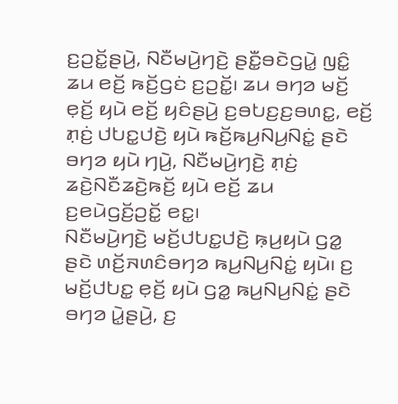ꤢ꤬ꤑꤢꤩ꤭ꤔꤣꤧ꤬, ꤡꤢꤪꤗꤣꤧ꤬ꤚꤢꤧ꤬ ꤔꤢꤪ꤭ꤋꤢꤧꤞꤣꤧ꤭ ꤜꤢꤨ꤭ ꤘꤣ ꤕꤢꤩ꤬ ꤒꤢꤩ꤬ꤞꤢꤦ ꤢ꤬ꤑꤢꤩ꤭꤯ ꤘꤣ ꤋꤚꤤ ꤗꤢꤩ꤬ ꤕ꤫ꤢꤩ꤬ ꤟꤣꤧ ꤕꤢꤩ꤬ ꤟꤢꤨꤔꤣꤧ꤬ ꤢ꤬ꤋꤝꤢ꤬ꤢ꤬ꤋꤛꤢ꤭, ꤕꤢꤩ꤬ ꤊ꤫ꤢꤦ꤬ ꤓꤝꤢ꤭ꤓꤢꤧ꤬ ꤟꤣꤧ ꤒꤢꤩ꤬ꤒꤣ꤬ꤡꤣ꤬ꤡꤢꤦ꤭ ꤔꤢꤧ ꤋꤚꤤ ꤟꤣꤧ ꤚꤣꤧ꤬, ꤡꤢꤪꤗꤣꤧ꤬ꤚꤢꤧ꤬ ꤊ꤫ꤢꤦ꤬ ꤘꤢꤧ꤬ꤡꤢꤪꤘꤢꤧ꤬ꤒꤢꤩ꤬ ꤟꤣꤧ ꤕꤢꤩ꤬ ꤘꤣ ꤢ꤬ꤕꤣꤧꤞꤢꤩ꤬ꤑꤢꤩ꤭ ꤕꤢ꤭꤯
ꤡꤢꤪꤗꤣꤧ꤬ꤚꤢꤧ꤬ ꤗꤢꤩ꤬ꤓꤝꤢ꤭ꤓꤢꤧ꤬ ꤒ꤫ꤣ꤬ꤟꤣꤧ ꤞꤤ꤭ ꤔꤢꤧ ꤛꤢꤩ꤬ꤏꤛꤢꤨꤋꤚꤤ ꤒꤣ꤬ꤡꤣ꤬ꤡꤢꤦ꤭ ꤟꤣꤧ꤯ ꤢ꤬ ꤗꤢꤩ꤬ꤓꤝꤢ꤭ ꤕ꤫ꤢꤩ꤬ ꤟꤣꤧ ꤞꤤ꤭ ꤒꤣ꤬ꤡꤣ꤬ꤡꤢꤦ꤭ ꤔꤢꤧ ꤋꤚꤤ ꤣꤧ꤭ꤔꤣꤧ꤬, ꤢ꤬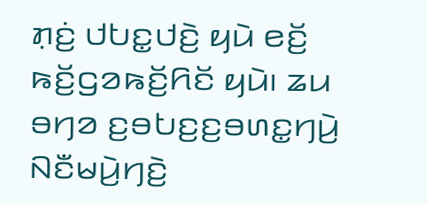ꤊ꤫ꤢꤦ꤬ ꤓꤝꤢ꤭ꤓꤢꤧ꤬ ꤟꤣꤧ ꤕꤢꤩ꤬ ꤒꤢꤩ꤬ꤞꤤꤒꤢꤩ꤬ꤖꤢꤩ ꤟꤣꤧ꤯ ꤘꤣ ꤋꤚꤤ ꤢ꤬ꤋꤝꤢ꤬ꤢ꤬ꤋꤛꤢ꤭ꤚꤣꤧ꤬ ꤡꤢꤪꤗꤣꤧ꤬ꤚꤢꤧ꤬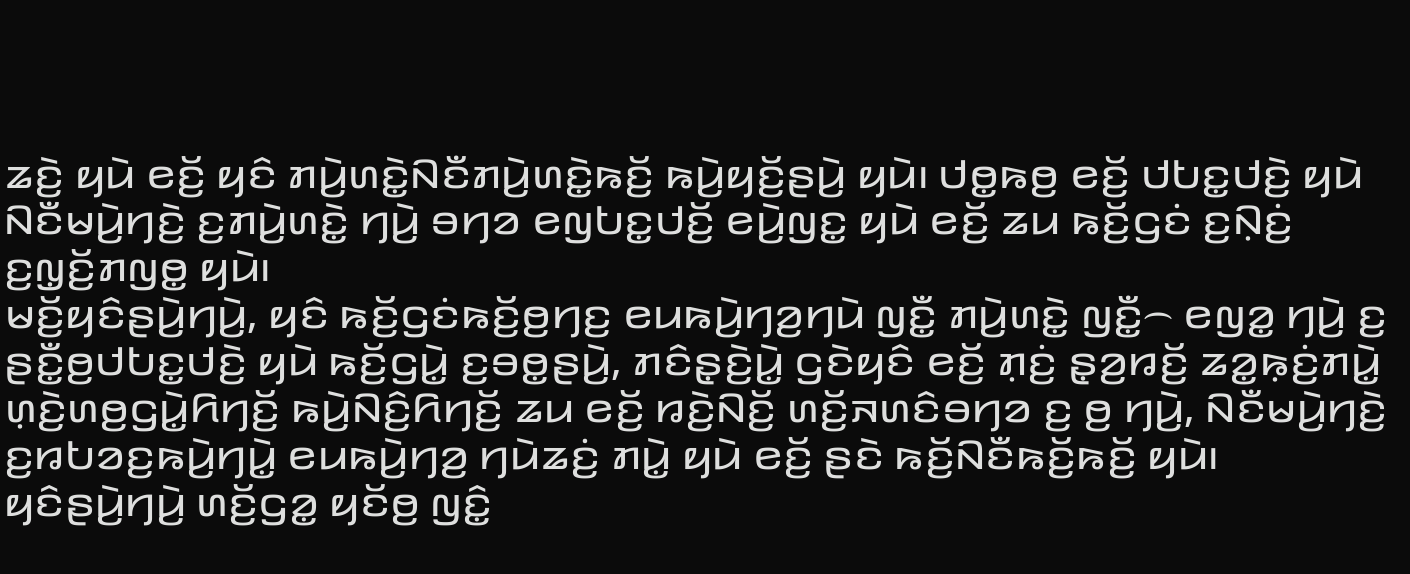ꤘꤢꤧ꤬ ꤟꤣꤧ ꤕꤢꤩ꤬ ꤟꤢꤨ ꤊꤣꤧ꤬ꤛꤢꤧ꤭ꤡꤢꤪꤊꤣꤧ꤬ꤛꤢꤧ꤭ꤒꤢꤩ꤬ ꤒꤣꤧ꤬ꤟꤢꤩ꤬ꤔꤣꤧ꤬ ꤟꤣꤧ꤯ ꤓꤥ꤭ꤒꤥ꤬ ꤕꤢꤩ꤬ ꤓꤝꤢ꤭ꤓꤢꤧ꤬ ꤟꤣꤧ ꤡꤢꤪꤗꤣꤧ꤬ꤚꤢꤧ꤬ ꤢ꤬ꤊꤣꤧ꤬ꤛꤢꤧ꤭ ꤚꤣꤧ꤬ ꤋꤚꤤ ꤕꤜꤝꤢ꤭ꤓꤢꤩ꤬ ꤕꤣꤧ꤬ꤜꤢ꤭ ꤟꤣꤧ ꤕꤢꤩ꤬ ꤘꤣ ꤒꤢꤩ꤬ꤞꤢꤦ ꤢ꤬ꤡ꤫ꤢꤦ꤬ ꤢ꤬ꤜ꤫ꤢꤩ꤬ꤊꤜꤥ꤭ ꤟꤣꤧ꤯
ꤗꤢꤩ꤬ꤟꤢꤨꤔꤣꤧ꤬ꤚꤣꤧ꤬, ꤟꤢꤨ ꤒꤢꤩ꤬ꤞꤢꤦꤒꤢꤩ꤬ꤥ꤬ꤚꤢ꤬ ꤕꤣꤒꤣꤧ꤬ꤚꤤ꤬ꤚꤣꤧ ꤜꤢꤪ꤭ ꤊꤣꤧ꤬ꤛꤢꤧ꤭ ꤜꤢꤪ꤭꤮ ꤕꤜꤤ꤭ ꤚꤣꤧ꤬ ꤢ꤬ ꤔꤢꤪ꤭ꤥ꤬ꤓꤝꤢ꤭ꤓꤢꤧ꤬ ꤟꤣꤧ ꤒꤢꤩ꤬ꤞꤣꤧ꤭ ꤢ꤬ꤋꤥ꤭ꤔꤣꤧ꤬, ꤊꤢꤨꤔ꤫ꤢꤧ꤬ꤣꤧ꤭ ꤞꤢꤧꤟꤢꤨ ꤕꤢꤩ꤬ ꤊ꤫ꤢꤦ꤬ ꤔ꤫ꤤ꤬ꤙꤢꤩ꤬ ꤘꤤ꤭ꤒ꤫ꤢꤦ꤬ꤊꤣꤧ꤭ ꤛ꤫ꤢꤧ꤬ꤛꤥ꤬ꤞꤣꤧ꤭ꤖꤚꤢꤩ꤬ ꤒꤣꤧ꤬ꤡꤢꤨ꤬ꤖꤚꤢꤩ꤬ ꤘꤣ ꤕꤢꤩ꤬ ꤙꤢꤧ꤬ꤡꤢꤩ꤬ ꤛꤢꤩ꤬ꤏꤛꤢꤨꤋꤚꤤ ꤢ꤬ ꤥ꤬ ꤚꤣꤧ꤬, ꤡꤢꤪꤗꤣꤧ꤬ꤚꤢꤧ꤬ ꤢ꤬ꤙꤝꤤꤢ꤬ꤒꤣꤧ꤬ꤚꤣꤧ꤭ ꤕꤣꤒꤣꤧ꤬ꤚꤤ꤬ ꤚꤣꤧꤘꤢꤦ꤬ ꤊꤣꤧ꤭ ꤟꤣꤧ ꤕꤢꤩ꤬ ꤔꤢꤧ ꤒꤢꤩ꤬ꤡꤢꤪꤒꤢꤩ꤬ꤒꤢꤩ꤬ ꤟꤣꤧ꤯
ꤟꤢꤨꤔꤣꤧ꤬ꤚꤣꤧ꤬ ꤛꤢꤩ꤬ꤞꤤ꤭ ꤟꤢꤩꤥ꤬ ꤜꤢꤨ꤭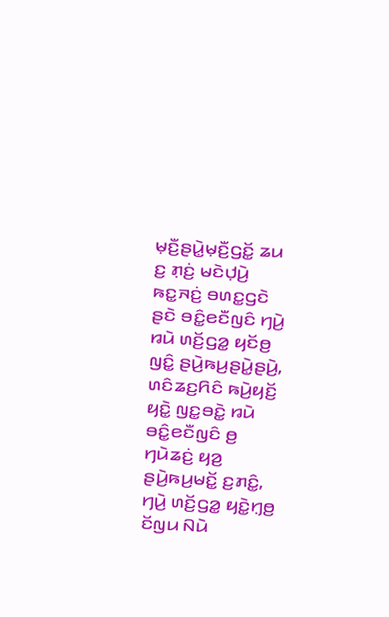ꤗ꤫ꤢꤪ꤬ꤔꤣꤧ꤭ꤗ꤫ꤢꤪ꤬ꤞꤢꤩ꤭ ꤘꤣ ꤢ꤬ ꤊ꤫ꤢꤦ꤬ ꤗꤢꤧꤓ꤫ꤣꤧ꤬ ꤒꤢ꤭ꤏꤢꤦ꤬ ꤋꤛꤢ꤭ꤞꤢꤧ ꤔꤢꤧ ꤋꤢꤨ꤭ꤕꤢꤪꤜꤢꤨ ꤚꤣꤧ꤬ ꤙꤣꤧ ꤛꤢꤩ꤬ꤞꤤ꤭ ꤟꤢꤩꤥ꤬ ꤜꤢꤨ꤭ ꤔꤣꤧ꤬ꤒꤣ꤬ꤔꤣꤧ꤭ꤔꤣꤧ꤬, ꤛꤢꤨꤘꤢ꤬ꤖꤢꤨ ꤒꤣꤧ꤬ꤟꤢꤩ꤬ ꤟꤢꤧ꤭ ꤜꤢ꤭ꤋꤢꤧ꤭ ꤙꤣꤧ ꤋꤢꤨ꤭ꤕꤢꤪꤜꤢꤨ ꤥ꤬ ꤚꤣꤧꤘꤢꤦ꤬ ꤟꤤ꤬ ꤔꤣꤧ꤬ꤒꤣ꤬ꤗꤢꤩ꤭ ꤢ꤬ꤊꤢꤨ꤭, ꤚꤣꤧ꤬ ꤛꤢꤩ꤬ꤞꤤ꤭ ꤟꤢꤧ꤭ꤚ꤫ꤥ꤬ ꤢꤩꤜꤣ ꤡꤣꤧ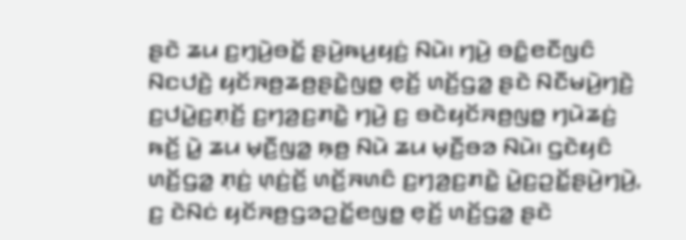ꤔꤢꤧ ꤘꤣ ꤢ꤬ꤚ꤫ꤣꤧ꤬ꤋꤢꤩ꤭ ꤔꤣꤧ꤬ꤒꤣ꤬ꤟꤢꤦ꤬ ꤡꤣꤧ꤯ ꤚꤣꤧ꤬ ꤋꤢꤨ꤭ꤕꤢꤪꤜꤢꤨ ꤡꤢꤓꤢꤧ꤬ ꤟꤢꤩꤏꤥ꤬ꤘꤥ꤬ꤔꤢꤧ꤭ꤜꤥ꤭ ꤕ꤫ꤢꤩ꤬ ꤛꤢꤩ꤬ꤞꤤ꤭ ꤔꤢꤧ ꤡꤢꤪꤗꤣꤧ꤬ꤚꤢꤧ꤬ ꤢ꤬ꤓꤣꤧ꤭ꤢ꤬ꤊ꤫ꤢꤩ꤬ ꤢ꤬ꤚꤤ꤬ꤢ꤬ꤊꤢꤧ꤭ ꤚꤣꤧ꤬ ꤢ꤬ ꤋꤢꤧꤟꤢꤩꤏꤥ꤬ꤜꤥ꤭ ꤚꤣꤧꤘꤢꤦ꤬ ꤒꤢꤩ꤬ ꤣꤧ꤭ ꤘꤣ ꤗ꤫ꤢꤪ꤬ꤜꤤ꤭ ꤒ꤫ꤥ꤬ ꤡꤣꤧ ꤘꤣ ꤗ꤫ꤢꤪ꤬ꤋꤤ ꤡꤣꤧ꤯ ꤞꤢꤧꤟꤢꤨ ꤛꤢꤩ꤬ꤞꤤ꤭ ꤊ꤫ꤢꤦ꤬ ꤛ꤫ꤢꤦ꤬ꤢꤩ꤬ ꤛꤢꤩ꤬ꤏꤛꤢꤨ ꤢ꤬ꤚꤤ꤬ꤢ꤬ꤊꤢꤧ꤭ ꤣꤧ꤭ꤢ꤬ꤑꤢꤩ꤭ꤔꤣꤧ꤬ꤚꤣꤧ꤬, ꤢ꤬ ꤢꤧꤡꤢꤦ ꤟꤢꤩꤏꤥ꤬ꤞꤤꤑꤢꤩ꤭ꤕꤜꤥ꤭ ꤕ꤫ꤢꤩ꤬ ꤛꤢꤩ꤬ꤞꤤ꤭ ꤔꤢꤧ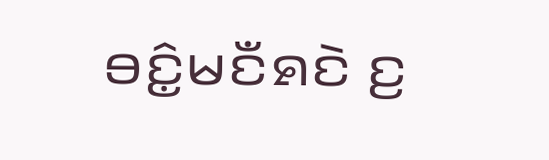ꤋꤢꤨ꤭ꤗꤢꤪꤎꤢꤧ ꤢ꤬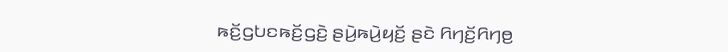ꤒꤢꤩ꤬ꤞꤝꤢꤒꤢꤩ꤬ꤞꤢꤧ꤬ ꤔꤣꤧ꤬ꤒꤣꤧ꤬ꤟꤢꤩ꤬ ꤔꤢꤧ ꤖꤚꤢꤩ꤬ꤖꤚꤥ꤬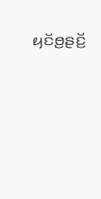ꤟꤢꤩꤥ꤬ꤔꤢꤩ꤬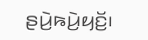ꤔꤣꤧ꤬ꤒꤣꤧ꤬ꤟꤢꤩ꤬꤯